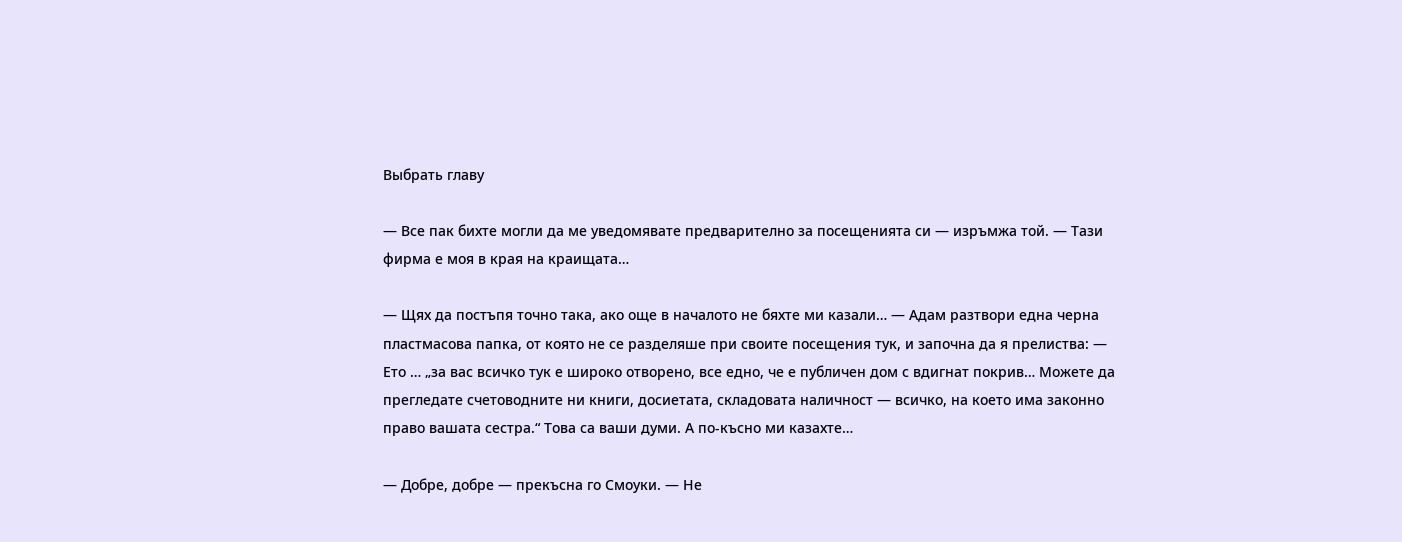Выбрать главу

— Все пак бихте могли да ме уведомявате предварително за посещенията си — изръмжа той. — Тази фирма е моя в края на краищата…

— Щях да постъпя точно така, ако още в началото не бяхте ми казали… — Адам разтвори една черна пластмасова папка, от която не се разделяше при своите посещения тук, и започна да я прелиства: — Ето … „за вас всичко тук е широко отворено, все едно, че е публичен дом с вдигнат покрив… Можете да прегледате счетоводните ни книги, досиетата, складовата наличност — всичко, на което има законно право вашата сестра.“ Това са ваши думи. А по-късно ми казахте…

— Добре, добре — прекъсна го Смоуки. — Не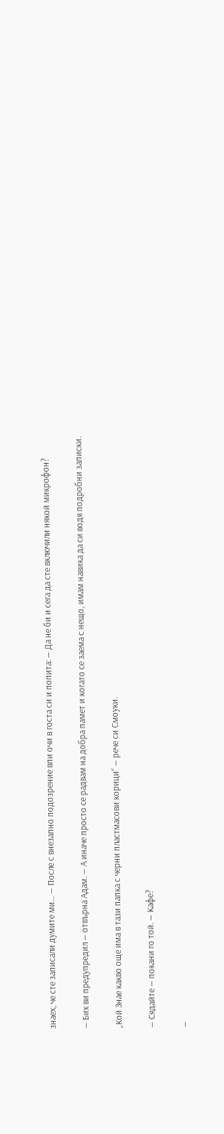знаех, че сте записали думите ми… — После с внезапно подозрение впи очи в госта си и попита: — Да не би и сега да сте включили някой микрофон?

— Бих ви предупредил — отвърна Адам. — А иначе просто се радвам на добра памет и когато се заема с нещо, имам навика да си водя подробни записки.

„Кой Знае какво още има в тази папка с черни пластмасови корици“ — рече си Смоуки.

— Сядайте — покани го той. — Кафе?

—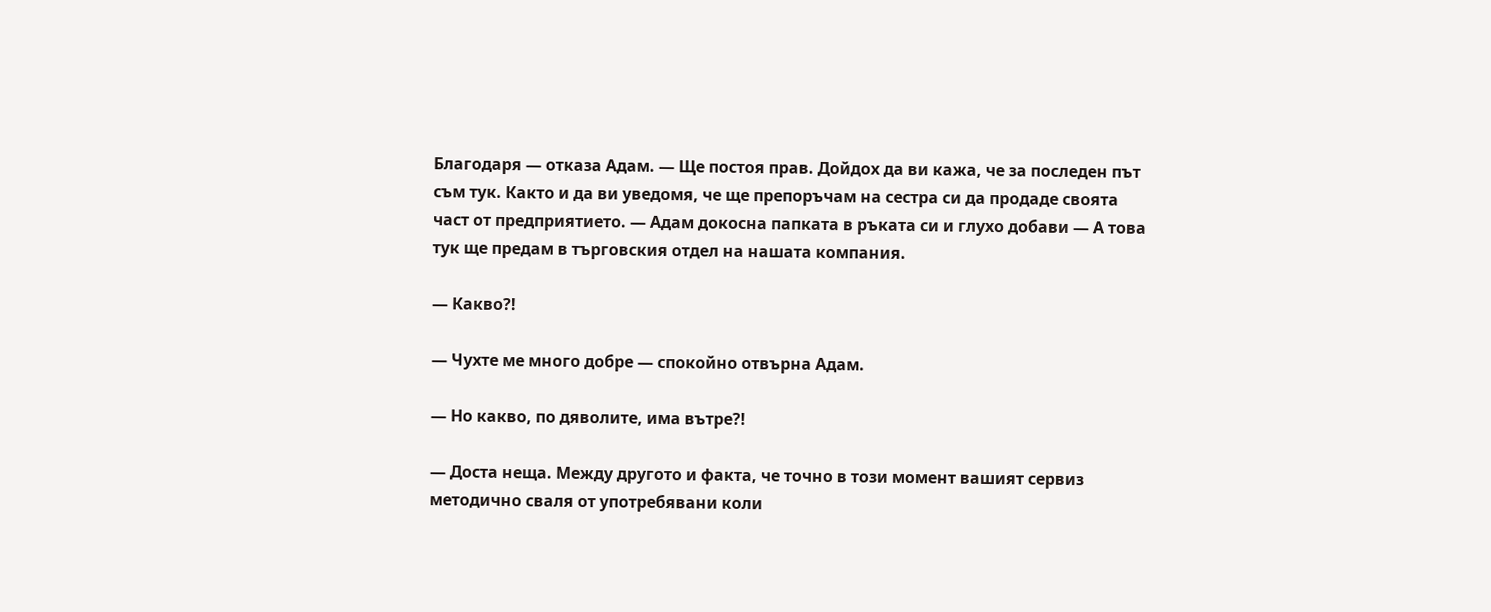Благодаря — отказа Адам. — Ще постоя прав. Дойдох да ви кажа, че за последен път съм тук. Както и да ви уведомя, че ще препоръчам на сестра си да продаде своята част от предприятието. — Адам докосна папката в ръката си и глухо добави — А това тук ще предам в търговския отдел на нашата компания.

— Какво?!

— Чухте ме много добре — спокойно отвърна Адам.

— Но какво, по дяволите, има вътре?!

— Доста неща. Между другото и факта, че точно в този момент вашият сервиз методично сваля от употребявани коли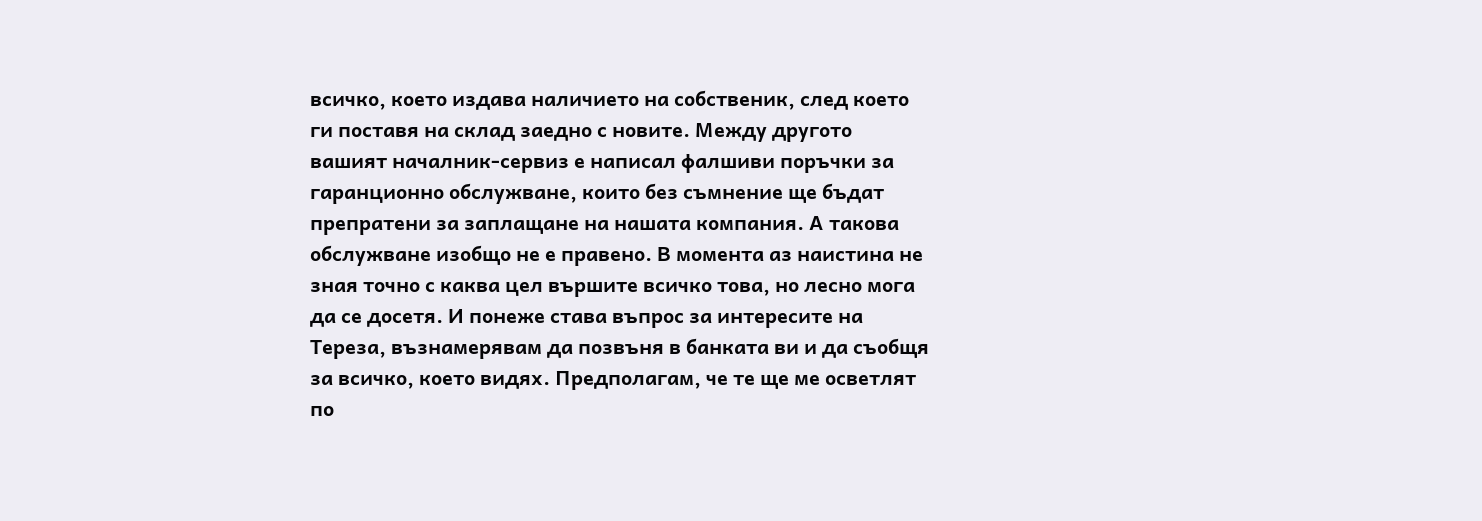всичко, което издава наличието на собственик, след което ги поставя на склад заедно с новите. Между другото вашият началник-сервиз е написал фалшиви поръчки за гаранционно обслужване, които без съмнение ще бъдат препратени за заплащане на нашата компания. А такова обслужване изобщо не е правено. В момента аз наистина не зная точно с каква цел вършите всичко това, но лесно мога да се досетя. И понеже става въпрос за интересите на Тереза, възнамерявам да позвъня в банката ви и да съобщя за всичко, което видях. Предполагам, че те ще ме осветлят по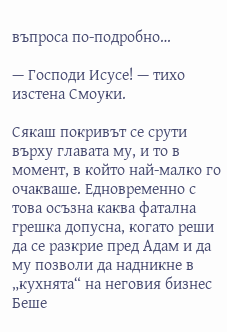въпроса по-подробно…

— Господи Исусе! — тихо изстена Смоуки.

Сякаш покривът се срути върху главата му, и то в момент, в който най-малко го очакваше. Едновременно с това осъзна каква фатална грешка допусна, когато реши да се разкрие пред Адам и да му позволи да надникне в „кухнята“ на неговия бизнес Беше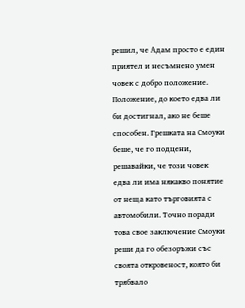решил, че Адам просто е един приятел и несъмнено умен човек с добро положение. Положение, до което едва ли би достигнал, ако не беше способен. Грешката на Смоуки беше, че го подцени, решавайки, че този човек едва ли има някакво понятие от неща като търговията с автомобили. Точно поради това свое заключение Смоуки реши да го обезоръжи със своята откровеност, която би трябвало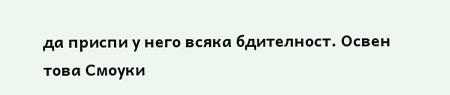да приспи у него всяка бдителност. Освен това Смоуки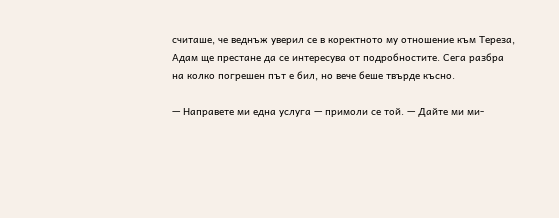считаше, че веднъж уверил се в коректното му отношение към Тереза, Адам ще престане да се интересува от подробностите. Сега разбра на колко погрешен път е бил, но вече беше твърде късно.

— Направете ми една услуга — примоли се той. — Дайте ми ми-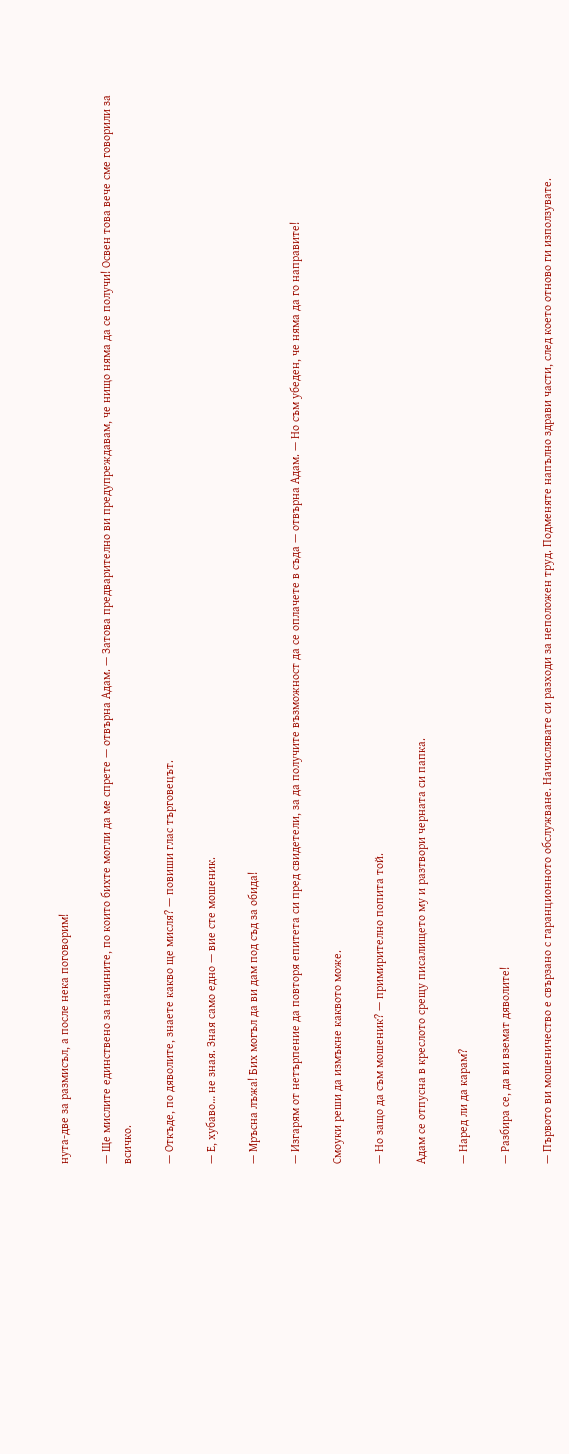нута-две за размисъл, а после нека поговорим!

— Ще мислите единствено за начините, по които бихте могли да ме спрете — отвърна Адам. — Затова предварително ви предупреждавам, че нищо няма да се получи! Освен това вече сме говорили за всичко.

— Откъде, по дяволите, знаете какво ще мисля? — повиши глас търговецът.

— Е, хубаво… не зная. Зная само едно — вие сте мошеник.

— Мръсна лъжа! Бих могъл да ви дам под съд за обида!

— Изгарям от нетърпение да повторя епитета си пред свидетели, за да получите възможност да се оплачете в съда — отвърна Адам. — Но съм убеден, че няма да го направите!

Смоуки реши да измъкне каквото може.

— Но защо да съм мошеник? — примирително попита той.

Адам се отпусна в креслото срещу писалището му и разтвори черната си папка.

— Наред ли да карам?

— Разбира се, да ви вземат дяволите!

— Първото ви мошеничество е свързано с гаранционното обслужване. Начислявате си разходи за неположен труд. Подменяте напълно здрави части, след което отново ги използувате.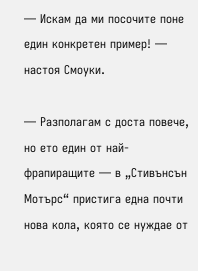— Искам да ми посочите поне един конкретен пример! — настоя Смоуки.

— Разполагам с доста повече, но ето един от най-фрапиращите — в „Стивънсън Мотърс“ пристига една почти нова кола, която се нуждае от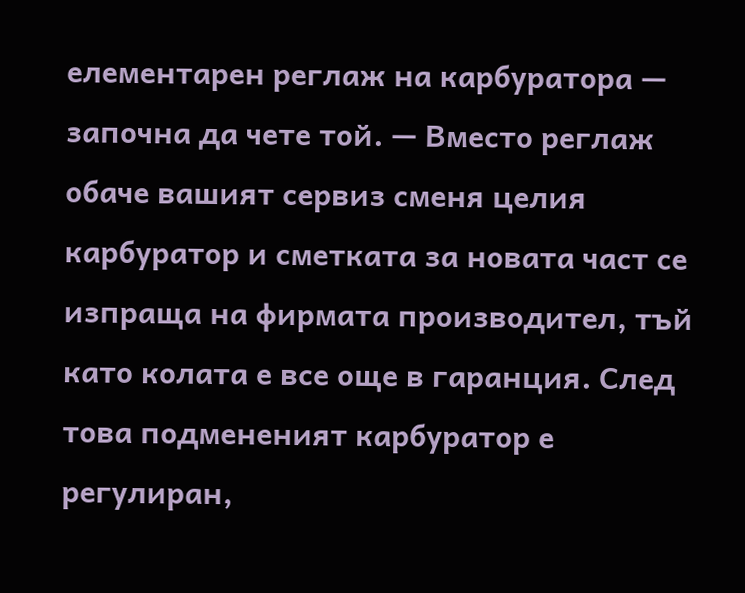елементарен реглаж на карбуратора — започна да чете той. — Вместо реглаж обаче вашият сервиз сменя целия карбуратор и сметката за новата част се изпраща на фирмата производител, тъй като колата е все още в гаранция. След това подмененият карбуратор е регулиран,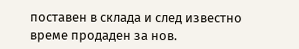поставен в склада и след известно време продаден за нов.